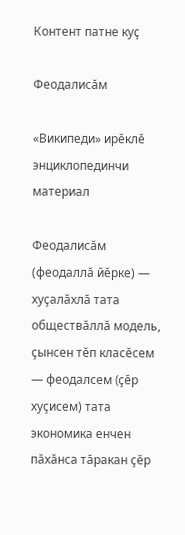Контент патне куҫ

Феодалисăм

«Википеди» ирĕклĕ энциклопединчи материал

Феодалисăм (феодаллă йĕрке) — хуçалăхлă тата обществăллă модель, çынсен тĕп класĕсем — феодалсем (çĕр хуçисем) тата экономика енчен пăхăнса тăракан çĕр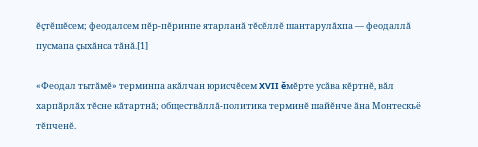ĕçтĕшĕсем; феодалсем пĕр-пĕринпе ятарланă тĕсĕллĕ шантарулăхпа — феодаллă пусмапа çыхăнса тăнă.[1]

«Феодал тытăмĕ» терминпа акăлчан юрисчĕсем XVII ĕмĕрте усăва кĕртнĕ, вăл харпăрлăх тĕсне кăтартнă; обществăллă-политика терминĕ шайĕнче ăна Монтескьё тĕпченĕ.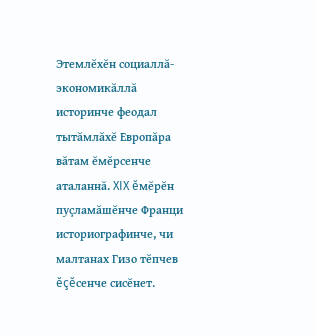Этемлĕхĕн социаллă-экономикăллă историнче феодал тытăмлăхĕ Европăра вăтам ĕмĕрсенче аталаннă. XIX ĕмĕрĕн пуçламăшĕнче Франци историографинче, чи малтанах Гизо тĕпчев ĕçĕсенче сисĕнет.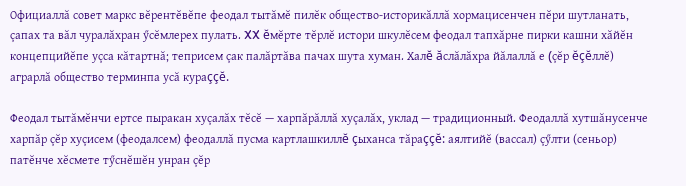Официаллă совет маркс вĕрентĕвĕпе феодал тытăмĕ пилĕк общество-историкăллă хормацисенчен пĕри шутланать, çапах та вăл чуралăхран ӳсĕмлерех пулать. XX ĕмĕрте тĕрлĕ истори шкулĕсем феодал тапхăрне пирки кашни хăйĕн концепцийĕпе уçса кăтартнă; теприсем çак палăртăва пачах шута хуман. Халĕ ăслăлăхра йăлаллă е (çĕр ĕçĕллĕ) аграрлă общество терминпа усă кураççĕ.

Феодал тытăмĕнчи ертсе пыракан хуçалăх тĕсĕ — харпăрăллă хуçалăх, уклад — традиционный. Феодаллă хутшăнусенче харпăр çĕр хуçисем (феодалсем) феодаллă пусма картлашкиллĕ çыханса тăраççĕ: аялтийĕ (вассал) çӳлти (сеньор) патĕнче хĕсмете тӳснĕшĕн унран çĕр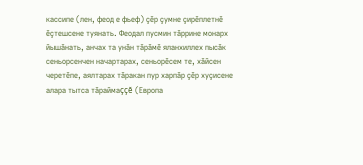кассипе (лен, феод е фьеф) çĕр çумне çирĕплетнĕ ĕçтешсене туянать. Феодал пусмин тăррине монарх йышăнать, анчах та унăн тăрăмĕ яланхиллех пысăк сеньорсенчен начартарах, сеньорĕсем те, хăйсен черетĕпе, аялтарах тăракан пур харпăр çĕр хуçисене алара тытса тăраймаççĕ (Европа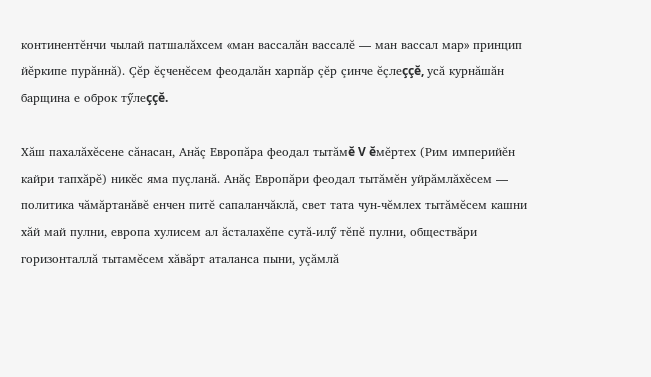континентĕнчи чылай патшалăхсем «ман вассалăн вассалĕ — ман вассал мар» принцип йĕркипе пурăннă). Çĕр ĕçченĕсем феодалăн харпăр çĕр çинче ĕçлеççĕ, усă курнăшăн барщина е оброк тӳлеççĕ.

Хăш пахалăхĕсене сăнасан, Анăç Европăра феодал тытăмĕ V ĕмĕртех (Рим империйĕн кайри тапхăрĕ) никĕс яма пуçланă. Анăç Европăри феодал тытăмĕн уйрăмлăхĕсем — политика чăмăртанăвĕ енчен питĕ сапаланчăклă, свет тата чун-чĕмлех тытăмĕсем кашни хăй май пулни, европа хулисем ал ăсталахĕпе сутă-илӳ тĕпĕ пулни, обществăри горизонталлă тытамĕсем хăвăрт аталанса пыни, уçăмлă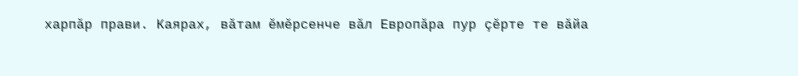харпăр прави. Каярах, вăтам ĕмĕрсенче вăл Европăра пур çĕрте те вăйа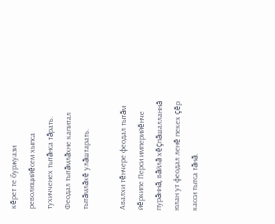кĕрет те буржуази революцийĕсем хыпса тухичченех тытăнса тăрать. Феодал тытăмлăхне капитал тытăмлăхĕ улăштарать.

Авалхи тĕнчере феодал тытăм йĕркипе Перси империйĕнче пурăннă, вăйлă хĕçпăшалланнă юлан ут феодал ленĕ пекех çĕр касси тытса тăнă.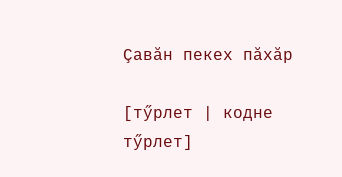Çавăн пекех пăхăр

[тӳрлет | кодне тӳрлет]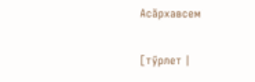Асăрхавсем

[тӳрлет |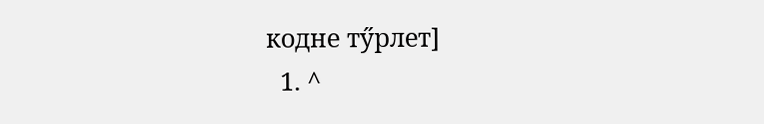кодне тӳрлет]
  1. ^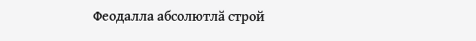Феодалла абсолютлӑ строй